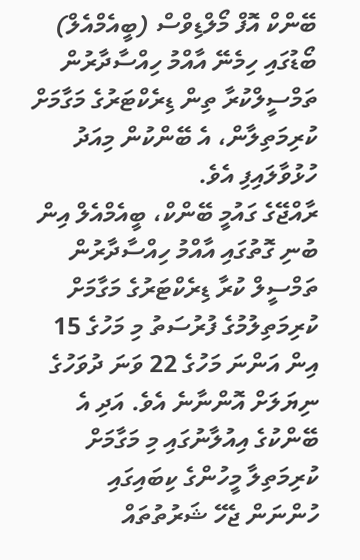ބޭންކް އޮފް މޯލްޑިވްސް (ބީއެމްއެލް) ބޯޑުގައި ހިމެނޭ އާއްމު ހިއްސާދާރުން ތަމްސީލްކުރާ ތިން ޑިރެކްޓަރުގެ މަގާމަށް ކުރިމަތިލާން، އެ ބޭންކުން މިއަދު ހުޅުވާލައިފި އެވެ.
ރާއްޖޭގެ ގައުމީ ބޭންކް، ބީއެމްއެލް އިން ބުނި ގޮތުގައި އާއްމު ހިއްސާދާރުން ތަމްސީލް ކުރާ ޑިރެކްޓަރުގެ މަގާމަށް ކުރިމަތިލުމުގެ ފުރުސަތު މި މަހުގެ 15 އިން އަންނަ މަހުގެ 22 ވަނަ ދުވަހުގެ ނިޔަލަށް އޮންނާނެ އެވެ. އަދި އެ ބޭންކުގެ އިއުލާނުގައި މި މަގާމަށް ކުރިމަތިލާ މީހުންގެ ކިބައިގައި ހުންނަން ޖެހޭ ޝަރުތުތައް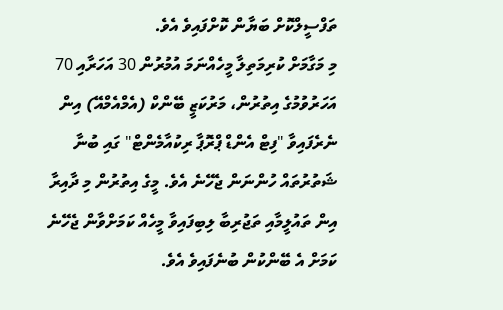ތަފްސީލްކޮށް ބަޔާން ކޮށްފައިވެ އެވެ.
މި މަގާމަށް ކުރިމަތިލާ މީހެއްނަމަ އުމުރުން 30 އަހަރާއި 70 އަހަރުވުމުގެ އިތުރުން، މަރުކަޒީ ބޭންކް (އެމްއެމްއޭ) އިން ނެރެފައިވާ "ފިޓް އެންޑް ޕްރޮޕާ ރިކުއާމެންޓް" ގައި ބުނާ ޝަތުރުތައް ހުންނަން ޖެހޭނެ އެވެ. މީގެ އިތުރުން މި ދާއިރާ އިން ތައުލީމާއި ތަޖުރިބާ ލިބިފައިވާ މީހެއް ކަމަށްވާން ޖެހޭނެ ކަމަށް އެ ބޭންކުން ބުނެފައިވެ އެވެ.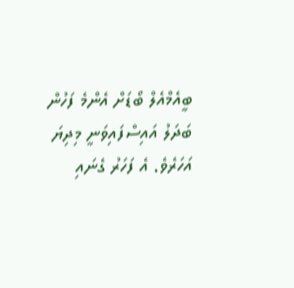ބީއެމްއެލް ބޯޑަށް އެންމެ ފަހުން ބަދަލު އައިސްފައިވަނީ މިދިޔަ އަހަރެވެ. އެ ފަހަރު ގެނައި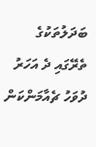ބަދަލުތަކުގެ ތެރޭގައި ދެ އަހަރު ދުވަހު ޗެއާމަންކަން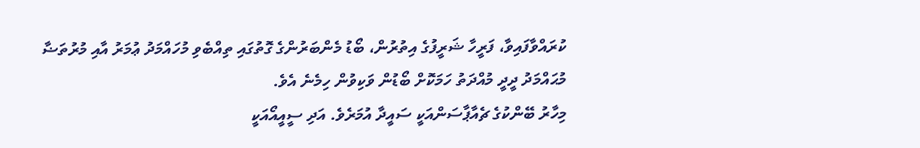ކުރައްވާފައިވާ، ފަރީހާ ޝަރީފުގެ އިތުރުން، ބޯޑު މެންބަރުންގެ ގޮތުގައި ތިއްބެވި މުހައްމަދު ޢުމަރު އާއި މުރުތަޟާ މުޙައްމަދު ދީދީ މުއްދަތު ހަމަކޮށް ބޯޑުން ވަކިވުން ހިމެނެ އެވެ.
މިހާރު ބޭންކުގެ ޗެއާޕާސަންއަކީ ސައީދާ އުމަރެވެ. އަދި ސީއީއޯއަކީ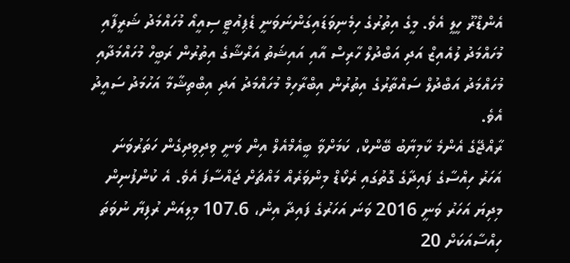އެންޑްރޫ ހީލީ އެވެ. މީގެ އިތުރުގެ ހިމެނިވަޑައިގަންނަވަނީ ޑެޕިއުޓީ ސިއީއޯ މުހައްމަދު ޝަރީފާއި މުހައްމަދު ލުއެއިޒް އަދި އަބްދުލް ހާރިސް އާއި އައިޝަތު އަރްޝާގެ އިތުރުން ރަބީހް މުހައްމަދާއި މުހައްމަދު އަބްދުލް ސައްތާރުގެ އިތުރުން އިބްރާހިމް މުހައްމަދު އަދި އިބްތިޝާމާ އަހުމަދު ސައީދު އެވެ.
ރާއްޖޭގެ އެންމެ ކާމިޔާބު ބޭންކް، ކަމަށްވާ ބީއެމްއެލް އިން ވަނީ ވިދިވިދިގެން ހަތަރުވަނަ އަހަރު ހިއްސާގެ ފައިދާގެ ގޮތުގައި ރެކޯޑް މިންވަރެއް މައްޗަށް ޖައްސާފަ އެވެ. އެ ކުންފުނިން މިދިޔަ އަހަރު ވަނީ 2016 ވަނަ އަހަރުގެ ފައިދާ އިން، 107.6 މިލިއަން ރުފިޔާ ނުވަތަ ހިއްސާއަކަށް 20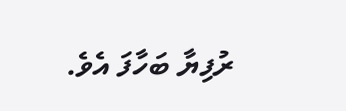ރުފިޔާ ބަހާފަ އެވެ.